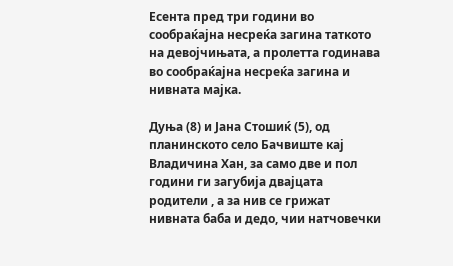Есента пред три години во сообраќајна несреќа загина таткото на девојчињата, а пролетта годинава во сообраќајна несреќа загина и нивната мајка.

Дуња (8) и Јана Стошиќ (5), од планинското село Бачвиште кај Владичина Хан, за само две и пол години ги загубија двајцата родители , а за нив се грижат нивната баба и дедо, чии натчовечки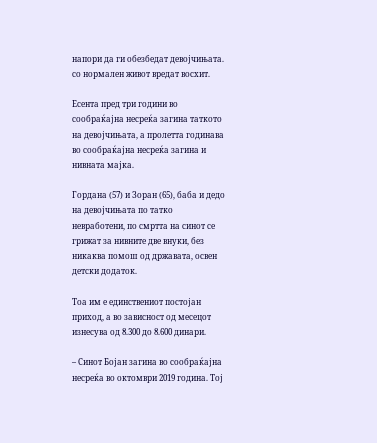напори да ги обезбедат девојчињата. со нормален живот вредат восхит.

Есента пред три години во сообраќајна несреќа загина таткото на девојчињата, а пролетта годинава во сообраќајна несреќа загина и нивната мајка.

Гордана (57) и Зоран (65), баба и дедо на девојчињата по татко невработени, по смртта на синот се грижат за нивните две внуки, без никаква помош од државата, освен детски додаток.

Тоа им е единствениот постојан приход, а во зависност од месецот изнесува од 8.300 до 8.600 динари.

– Синот Бојан загина во сообраќајна несреќа во октомври 2019 година. Тој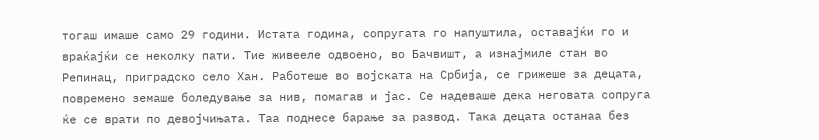тогаш имаше само 29 години. Истата година, сопругата го напуштила, оставајќи го и враќајќи се неколку пати. Тие живееле одвоено, во Бачвишт, а изнајмиле стан во Репинац, приградско село Хан. Работеше во војската на Србија, се грижеше за децата, повремено земаше боледување за нив, помагав и јас. Се надеваше дека неговата сопруга ќе се врати по девојчињата. Таа поднесе барање за развод. Така децата останаа без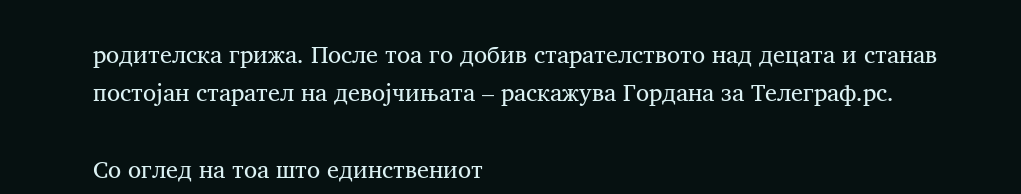родителска грижа. После тоа го добив старателството над децата и станав постојан старател на девојчињата – раскажува Гордана за Телеграф.рс.

Со оглед на тоа што единствениот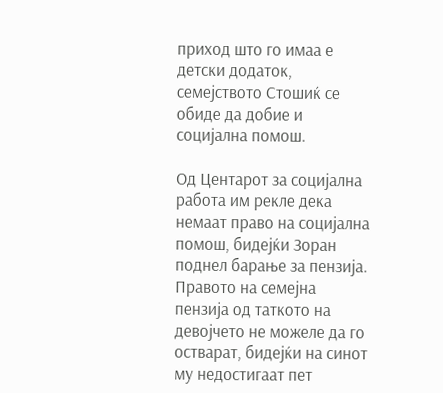приход што го имаа е детски додаток, семејството Стошиќ се обиде да добие и социјална помош.

Од Центарот за социјална работа им рекле дека немаат право на социјална помош, бидејќи Зоран поднел барање за пензија. Правото на семејна пензија од таткото на девојчето не можеле да го остварат, бидејќи на синот му недостигаат пет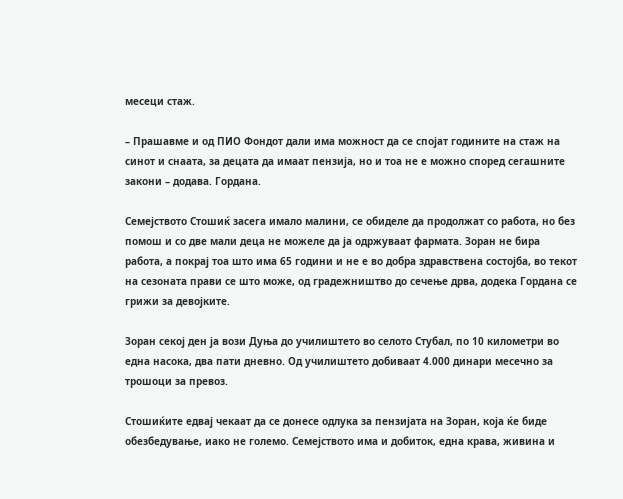месеци стаж.

– Прашавме и од ПИО Фондот дали има можност да се спојат годините на стаж на синот и снаата, за децата да имаат пензија, но и тоа не е можно според сегашните закони – додава. Гордана.

Семејството Стошиќ засега имало малини, се обиделе да продолжат со работа, но без помош и со две мали деца не можеле да ја одржуваат фармата. Зоран не бира работа, а покрај тоа што има 65 години и не е во добра здравствена состојба, во текот на сезоната прави се што може, од градежништво до сечење дрва, додека Гордана се грижи за девојките.

Зоран секој ден ја вози Дуња до училиштето во селото Стубал, по 10 километри во една насока, два пати дневно. Од училиштето добиваат 4.000 динари месечно за трошоци за превоз.

Стошиќите едвај чекаат да се донесе одлука за пензијата на Зоран, која ќе биде обезбедување, иако не големо. Семејството има и добиток, една крава, живина и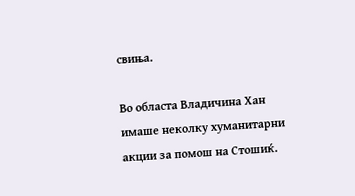свиња.

Во областа Владичина Хан имаше неколку хуманитарни акции за помош на Стошиќ.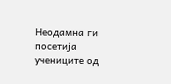Неодамна ги посетија учениците од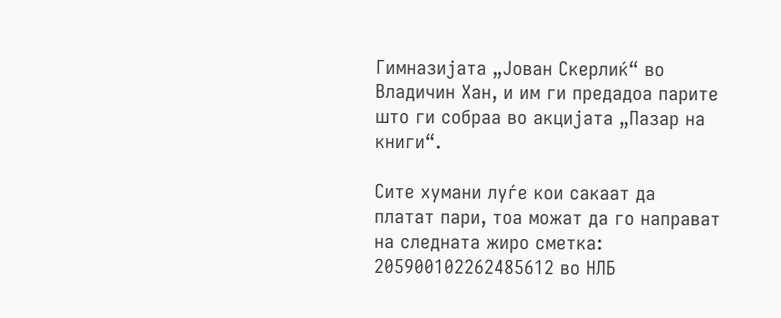Гимназијата „Јован Скерлиќ“ во Владичин Хан, и им ги предадоа парите што ги собраа во акцијата „Пазар на книги“.

Сите хумани луѓе кои сакаат да платат пари, тоа можат да го направат на следната жиро сметка: 205900102262485612 во НЛБ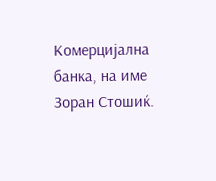Комерцијална банка, на име Зоран Стошиќ.